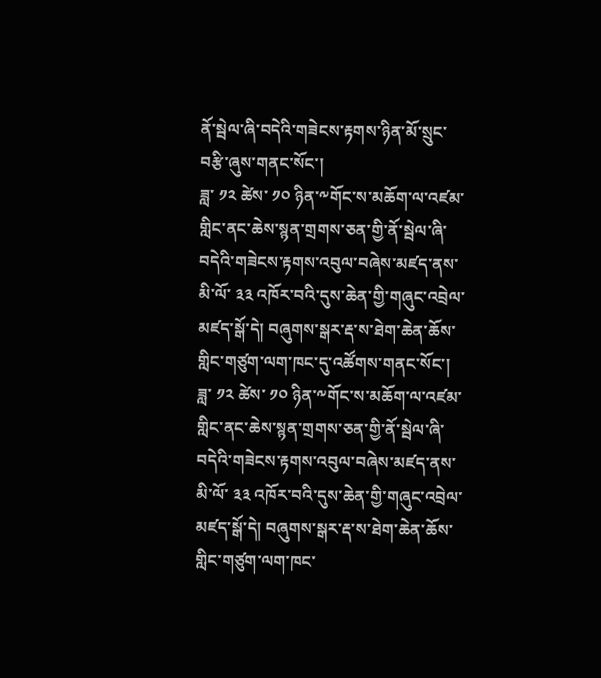ནོ་སྦེལ་ཞི་བདེའི་གཟེངས་རྟགས་ཉིན་མོ་སྲུང་བརྩི་ཞུས་གནང་སོང་།
ཟླ་ ༡༢ ཚེས་ ༡༠ ཉིན་༸གོང་ས་མཆོག་ལ་འཛམ་གླིང་ནང་ཆེས་སྙན་གྲགས་ཅན་གྱི་ནོ་སྦེལ་ཞི་བདེའི་གཟེངས་རྟགས་འབུལ་བཞེས་མཛད་ནས་མི་ལོ་ ༣༣ འཁོར་བའི་དུས་ཆེན་གྱི་གཞུང་འབྲེལ་མཛད་སྒོ་དེ། བཞུགས་སྒར་རྡ་ས་ཐེག་ཆེན་ཆོས་གླིང་གཙུག་ལག་ཁང་དུ་འཚོགས་གནང་སོང་།
ཟླ་ ༡༢ ཚེས་ ༡༠ ཉིན་༸གོང་ས་མཆོག་ལ་འཛམ་གླིང་ནང་ཆེས་སྙན་གྲགས་ཅན་གྱི་ནོ་སྦེལ་ཞི་བདེའི་གཟེངས་རྟགས་འབུལ་བཞེས་མཛད་ནས་མི་ལོ་ ༣༣ འཁོར་བའི་དུས་ཆེན་གྱི་གཞུང་འབྲེལ་མཛད་སྒོ་དེ། བཞུགས་སྒར་རྡ་ས་ཐེག་ཆེན་ཆོས་གླིང་གཙུག་ལག་ཁང་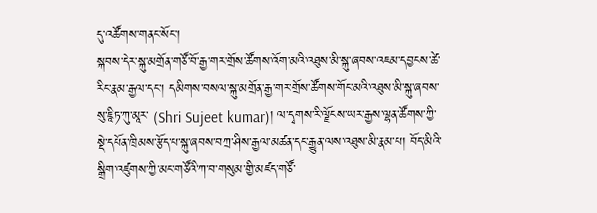དུ་འཚོགས་གནང་སོང་།
སྐབས་དེར་སྐུ་མགྲོན་གཙོ་བོ་རྒྱ་གར་གྲོས་ཚོགས་འོག་མའི་འཐུས་མི་སྐུ་ཞབས་འཇམ་དབྱངས་ཚེ་རིང་རྣམ་རྒྱལ་དང་། དམིགས་བསལ་སྐུ་མགྲོན་རྒྱ་གར་གྲོས་ཚོགས་གོང་མའི་འཐུས་མི་སྐུ་ཞབས་སུ་ཇཱིཏ་ཀུ་མཱར་ (Shri Sujeet kumar)། ལ་དྭགས་རི་ལྗོངས་ཡར་རྒྱས་ལྷན་ཚོགས་ཀྱི་སྡེ་དཔོན་ཁྲིམས་རྩོད་པ་སྐུ་ཞབས་བཀྲ་ཤིས་རྒྱལ་མཚན་དང་རྒྱུན་ལས་འཐུས་མི་རྣམ་པ། བོད་མིའི་སྒྲིག་འཛུགས་ཀྱི་མང་གཙོའི་ཀ་བ་གསུམ་གྱི་མཛད་གཙོ་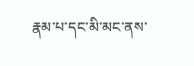རྣམ་པ་དང་མི་མང་ནས་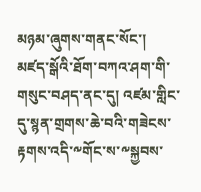མཉམ་ཞུགས་གནང་སོང་།
མཛད་སྒོའི་ཐོག་བཀའ་ཤག་གི་གསུང་བཤད་ནང་དུ། འཛམ་གླིང་དུ་སྙན་གྲགས་ཆེ་བའི་གཟེངས་རྟགས་འདི་༸གོང་ས་༸སྐྱབས་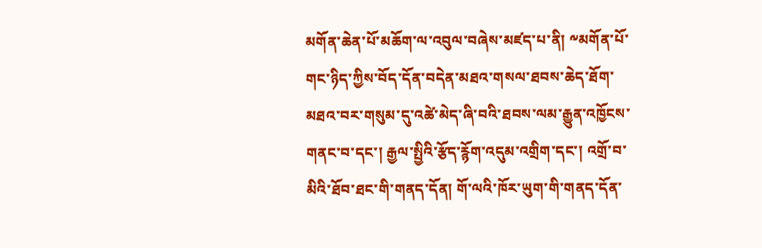མགོན་ཆེན་པོ་མཆོག་ལ་འབུལ་བཞེས་མཛད་པ་ནི། ༸མགོན་པོ་གང་ཉིད་ཀྱིས་བོད་དོན་བདེན་མཐའ་གསལ་ཐབས་ཆེད་ཐོག་མཐའ་བར་གསུམ་དུ་འཚེ་མེད་ཞི་བའི་ཐབས་ལམ་རྒྱུན་འཁྱོངས་གནང་བ་དང་། རྒྱལ་སྤྱིའི་རྩོད་རྙོག་འདུམ་འགྲིག་དང་། འགྲོ་བ་མིའི་ཐོབ་ཐང་གི་གནད་དོན། གོ་ལའི་ཁོར་ཡུག་གི་གནད་དོན་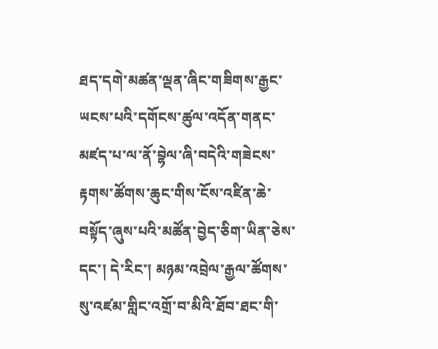ཐད་དགེ་མཚན་ལྡན་ཞིང་གཟིགས་རྒྱང་ཡངས་པའི་དགོངས་ཚུལ་འདོན་གནང་མཛད་པ་ལ་ནོ་བྷེལ་ཞི་བདེའི་གཟེངས་རྟགས་ཚོགས་ཆུང་གིས་ངོས་འཛིན་ཆེ་བསྟོད་ཞུས་པའི་མཚོན་བྱེད་ཅིག་ཡིན་ཅེས་དང་། དེ་རིང་། མཉམ་འབྲེལ་རྒྱལ་ཚོགས་སུ་འཛམ་གླིང་འགྲོ་བ་མིའི་ཐོབ་ཐང་གི་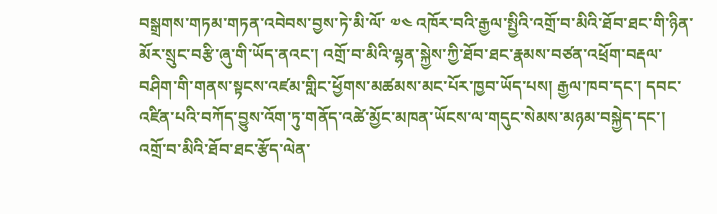བསྒྲགས་གཏམ་གཏན་འབེབས་བྱས་ཏེ་མི་ལོ་ ༧༤ འཁོར་བའི་རྒྱལ་སྤྱིའི་འགྲོ་བ་མིའི་ཐོབ་ཐང་གི་ཉིན་མོར་སྲུང་བརྩི་ཞུ་གི་ཡོད་ནའང་། འགྲོ་བ་མིའི་ལྷན་སྐྱེས་ཀྱི་ཐོབ་ཐང་རྣམས་བཙན་འཕྲོག་བརྡལ་བཤིག་གི་གནས་སྟངས་འཛམ་གླིང་ཕྱོགས་མཚམས་མང་པོར་ཁྱབ་ཡོད་པས། རྒྱལ་ཁབ་དང་། དབང་འཛིན་པའི་བཀོད་བྱུས་འོག་ཏུ་གནོད་འཚེ་མྱོང་མཁན་ཡོངས་ལ་གདུང་སེམས་མཉམ་བསྐྱེད་དང་། འགྲོ་བ་མིའི་ཐོབ་ཐང་རྩོད་ལེན་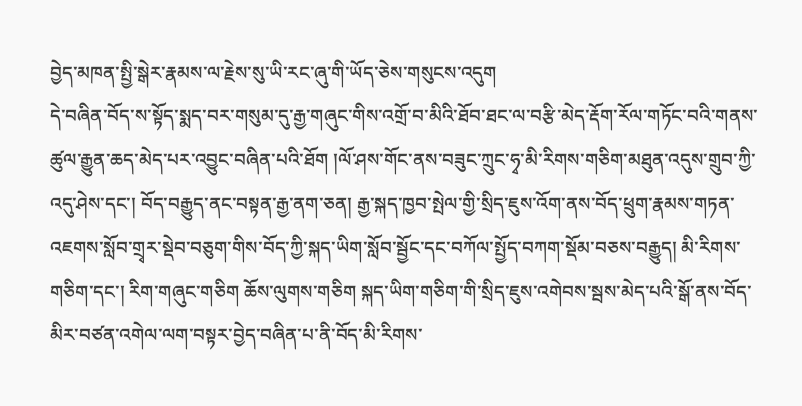བྱེད་མཁན་སྤྱི་སྒེར་རྣམས་ལ་རྗེས་སུ་ཡི་རང་ཞུ་གི་ཡོད་ཅེས་གསུངས་འདུག
དེ་བཞིན་བོད་ས་སྟོད་སྨད་བར་གསུམ་དུ་རྒྱ་གཞུང་གིས་འགྲོ་བ་མིའི་ཐོབ་ཐང་ལ་བརྩི་མེད་རྡོག་རོལ་གཏོང་བའི་གནས་ཚུལ་རྒྱུན་ཆད་མེད་པར་འབྱུང་བཞིན་པའི་ཐོག །ལོ་ཤས་གོང་ནས་བཟུང་ཀྲུང་ཧྭ་མི་རིགས་གཅིག་མཐུན་འདུས་གྲུབ་ཀྱི་འདུ་ཤེས་དང་། བོད་བརྒྱུད་ནང་བསྟན་རྒྱ་ནག་ཅན། རྒྱ་སྐད་ཁྱབ་སྤེལ་གྱི་སྲིད་ཇུས་འོག་ནས་བོད་ཕྲུག་རྣམས་གཏན་འཇགས་སློབ་གྲྭར་སྡེབ་བཅུག་གིས་བོད་ཀྱི་སྐད་ཡིག་སློབ་སྦྱོང་དང་བཀོལ་སྤྱོད་བཀག་སྡོམ་བཅས་བརྒྱུད། མི་རིགས་གཅིག་དང་། རིག་གཞུང་གཅིག ཆོས་ལུགས་གཅིག སྐད་ཡིག་གཅིག་གི་སྲིད་ཇུས་འགེབས་སྦས་མེད་པའི་སྒོ་ནས་བོད་མིར་བཙན་འགེལ་ལག་བསྟར་བྱེད་བཞིན་པ་ནི་བོད་མི་རིགས་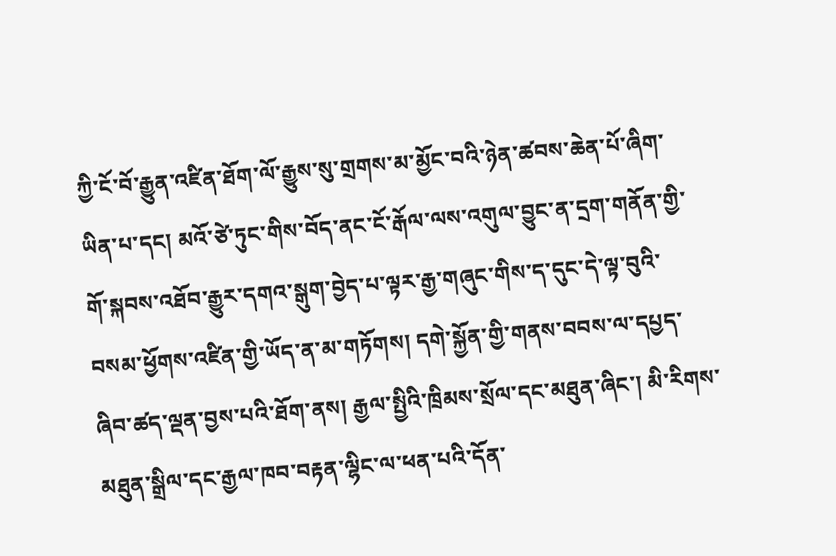ཀྱི་ངོ་བོ་རྒྱུན་འཛིན་ཐོག་ལོ་རྒྱུས་སུ་གྲགས་མ་མྱོང་བའི་ཉེན་ཚབས་ཆེན་པོ་ཞིག་ཡིན་པ་དང། མའོ་ཙེ་ཏུང་གིས་བོད་ནང་ངོ་རྒོལ་ལས་འགུལ་བྱུང་ན་དྲག་གནོན་གྱི་གོ་སྐབས་འཐོབ་རྒྱུར་དགའ་སྒུག་བྱེད་པ་ལྟར་རྒྱ་གཞུང་གིས་ད་དུང་དེ་ལྟ་བུའི་བསམ་ཕྱོགས་འཛིན་གྱི་ཡོད་ན་མ་གཏོགས། དགེ་སྐྱོན་གྱི་གནས་བབས་ལ་དཔྱད་ཞིབ་ཚད་ལྡན་བྱས་པའི་ཐོག་ནས། རྒྱལ་སྤྱིའི་ཁྲིམས་སྲོལ་དང་མཐུན་ཞིང་། མི་རིགས་མཐུན་སྒྲིལ་དང་རྒྱལ་ཁབ་བརྟན་ལྷིང་ལ་ཕན་པའི་དོན་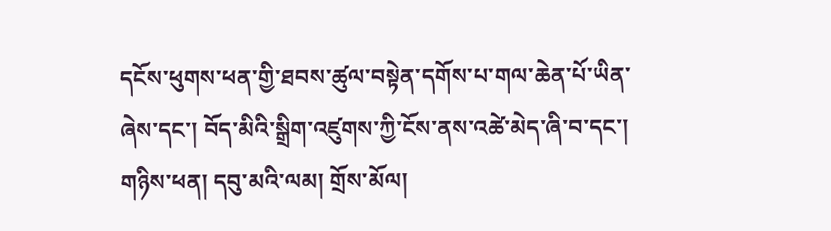དངོས་ཕུགས་ཕན་གྱི་ཐབས་ཚུལ་བསྟེན་དགོས་པ་གལ་ཆེན་པོ་ཡིན་ཞེས་དང་། བོད་མིའི་སྒྲིག་འཛུགས་ཀྱི་ངོས་ནས་འཚེ་མེད་ཞི་བ་དང་། གཉིས་ཕན། དབུ་མའི་ལམ། གྲོས་མོལ།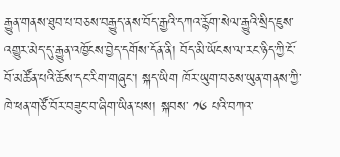རྒྱུན་གནས་ཐུབ་པ་བཅས་བརྒྱུད་ནས་བོད་རྒྱའི་དཀའ་རྙོག་སེལ་རྒྱུའི་སྲིད་ཇུས་འགྱུར་མེད་དུ་རྒྱུན་འཁྱོངས་བྱེད་དགོས་དོན་ནི། བོད་མི་ཡོངས་ལ་རང་ཉིད་ཀྱི་ངོ་བོ་མཚོན་པའི་ཆོས་དང་རིག་གཞུང་། སྐད་ཡིག ཁོར་ཡུག་བཅས་ཡུན་གནས་ཀྱི་ཁེ་ཕན་གཙོ་བོར་བཟུང་བ་ཞིག་ཡིན་པས། སྐབས་ ༡༦ པའི་བཀའ་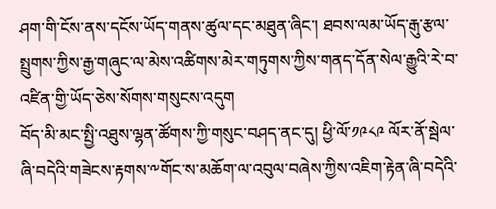ཤག་གི་ངོས་ནས་དངོས་ཡོད་གནས་ཚུལ་དང་མཐུན་ཞིང་། ཐབས་ལམ་ཡོད་རྒུ་རྩལ་སྤྲུགས་ཀྱིས་རྒྱ་གཞུང་ལ་མེས་འཚིགས་མེར་གཏུགས་ཀྱིས་གནད་དོན་སེལ་རྒྱུའི་རེ་བ་འཛིན་གྱི་ཡོད་ཅེས་སོགས་གསུངས་འདུག
བོད་མི་མང་སྤྱི་འཐུས་ལྷན་ཚོགས་ཀྱི་གསུང་བཤད་ནང་དུ། ཕྱི་ལོ་༡༩༨༩ ལོར་ནོ་སྦེལ་ཞི་བདེའི་གཟེངས་རྟགས་༸གོང་ས་མཆོག་ལ་འབུལ་བཞེས་ཀྱིས་འཇིག་རྟེན་ཞི་བདེའི་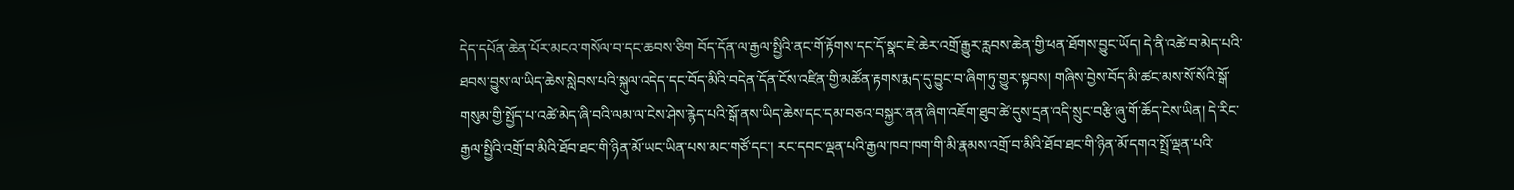དེད་དཔོན་ཆེན་པོར་མངའ་གསོལ་བ་དང་ཆབས་ཅིག བོད་དོན་ལ་རྒྱལ་སྤྱིའི་ནང་གོ་རྟོགས་དང་དོ་སྣང་ཇེ་ཆེར་འགྲོ་རྒྱུར་རླབས་ཆེན་གྱི་ཕན་ཐོགས་བྱུང་ཡོད། དེ་ནི་འཚེ་བ་མེད་པའི་ཐབས་བྱུས་ལ་ཡིད་ཆེས་སླེབས་པའི་སྐུལ་འདེད་དང་བོད་མིའི་བདེན་དོན་ངོས་འཛིན་གྱི་མཚོན་རྟགས་རྨད་དུ་བྱུང་བ་ཞིག་ཏུ་གྱུར་སྟབས། གཞིས་བྱེས་བོད་མི་ཚང་མས་སོ་སོའི་སྒོ་གསུམ་གྱི་སྤྱོད་པ་འཚེ་མེད་ཞི་བའི་ལམ་ལ་ངེས་ཤེས་རྙེད་པའི་སྒོ་ནས་ཡིད་ཆེས་དང་དམ་བཅའ་བསྐྱར་ནན་ཞིག་འཇོག་ཐུབ་ཚེ་དུས་དྲན་འདི་སྲུང་བརྩི་ཞུ་གོ་ཆོད་ངེས་ཡིན། དེ་རིང་རྒྱལ་སྤྱིའི་འགྲོ་བ་མིའི་ཐོབ་ཐང་གི་ཉིན་མོ་ཡང་ཡིན་པས་མང་གཙོ་དང་། རང་དབང་ལྡན་པའི་རྒྱལ་ཁབ་ཁག་གི་མི་རྣམས་འགྲོ་བ་མིའི་ཐོབ་ཐང་གི་ཉིན་མོ་དགའ་སྤྲོ་ལྡན་པའི་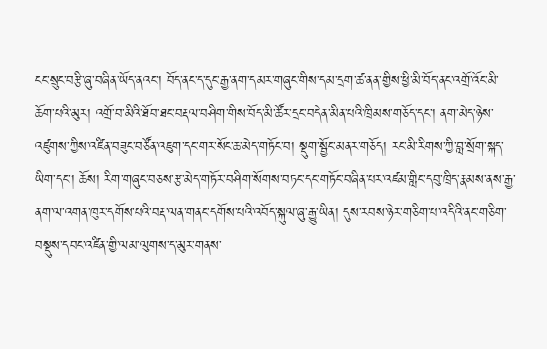ངང་སྲུང་བརྩི་ཞུ་བཞིན་ཡོད་ནའང་། བོད་ནང་ད་དུང་རྒྱ་ནག་དམར་གཞུང་གིས་དམ་དྲག་ཚ་ནན་གྱིས་ཕྱི་མི་བོད་ནང་འགྲོ་འོང་མི་ཆོག་པའི་མུར། འགྲོ་བ་མིའི་ཐོབ་ཐང་བརྡལ་བཤིག་གིས་བོད་མི་ཚོར་དྲང་བདེན་མིན་པའི་ཁྲིམས་གཅོད་དང་། ནག་མེད་ཉེས་འཛུགས་ཀྱིས་འཛིན་བཟུང་བཙོན་འཇུག་དང་གར་སོང་ཆ་མེད་གཏོང་བ། སྡུག་སྦྱོང་མནར་གཅོད། རང་མི་རིགས་ཀྱི་བླ་སྲོག་སྐད་ཡིག་དང་། ཆོས། རིག་གཞུང་བཅས་རྩ་མེད་གཏོར་བཤིག་སོགས་བཏང་དང་གཏོང་བཞིན་པར་འཛམ་གླིང་དབུ་ཁྲིད་རྣམས་ནས་རྒྱ་ནག་ལ་འགན་ཁུར་དགོས་པའི་བརྡ་ལན་གནང་དགོས་པའི་འབོད་སྐུལ་ཞུ་རྒྱུ་ཡིན། དུས་རབས་ཉེར་གཅིག་པ་འདིའི་ནང་གཅིག་བསྡུས་དབང་འཛིན་གྱི་ལམ་ལུགས་ད་མུར་གནས་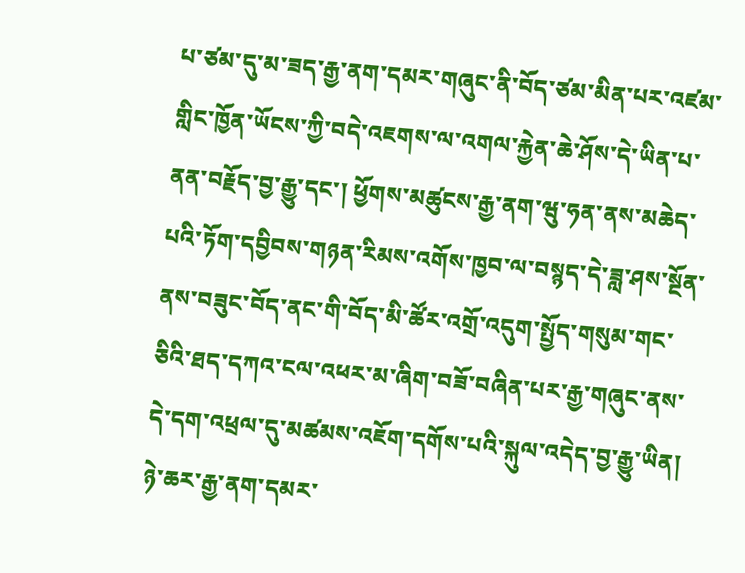པ་ཙམ་དུ་མ་ཟད་རྒྱ་ནག་དམར་གཞུང་ནི་བོད་ཙམ་མིན་པར་འཛམ་གླིང་ཁྱོན་ཡོངས་ཀྱི་བདེ་འཇགས་ལ་འགལ་རྐྱེན་ཆེ་ཤོས་དེ་ཡིན་པ་ནན་བརྗོད་བྱ་རྒྱུ་དང་། ཕྱོགས་མཚུངས་རྒྱ་ནག་ཝུ་ཧན་ནས་མཆེད་པའི་ཏོག་དབྱིབས་གཉན་རིམས་འགོས་ཁྱབ་ལ་བསྙད་དེ་ཟླ་ཤས་སྔོན་ནས་བཟུང་བོད་ནང་གི་བོད་མི་ཚོར་འགྲོ་འདུག་སྤྱོད་གསུམ་གང་ཅིའི་ཐད་དཀའ་ངལ་འཕར་མ་ཞིག་བཟོ་བཞིན་པར་རྒྱ་གཞུང་ནས་དེ་དག་འཕྲལ་དུ་མཚམས་འཇོག་དགོས་པའི་སྐུལ་འདེད་བྱ་རྒྱུ་ཡིན།
ཉེ་ཆར་རྒྱ་ནག་དམར་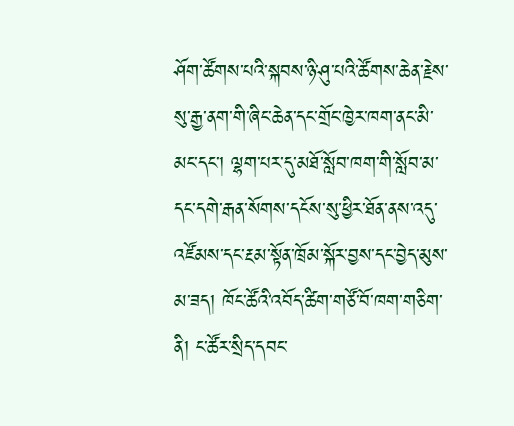ཤོག་ཚོགས་པའི་སྐབས་ཉི་ཤུ་པའི་ཚོགས་ཆེན་རྗེས་སུ་རྒྱ་ནག་གི་ཞིང་ཆེན་དང་གྲོང་ཁྱེར་ཁག་ནང་མི་མང་དང་། ལྷག་པར་དུ་མཐོ་སློབ་ཁག་གི་སློབ་མ་དང་དགེ་རྒན་སོགས་དངོས་སུ་ཕྱིར་ཐོན་ནས་འདུ་འཛོམས་དང་རྔམ་སྟོན་ཁྲོམ་སྐོར་བྱས་དང་བྱེད་མུས་མ་ཟད། ཁོང་ཚོའི་འབོད་ཚིག་གཙོ་བོ་ཁག་གཅིག་ནི། ང་ཚོར་སྲིད་དབང་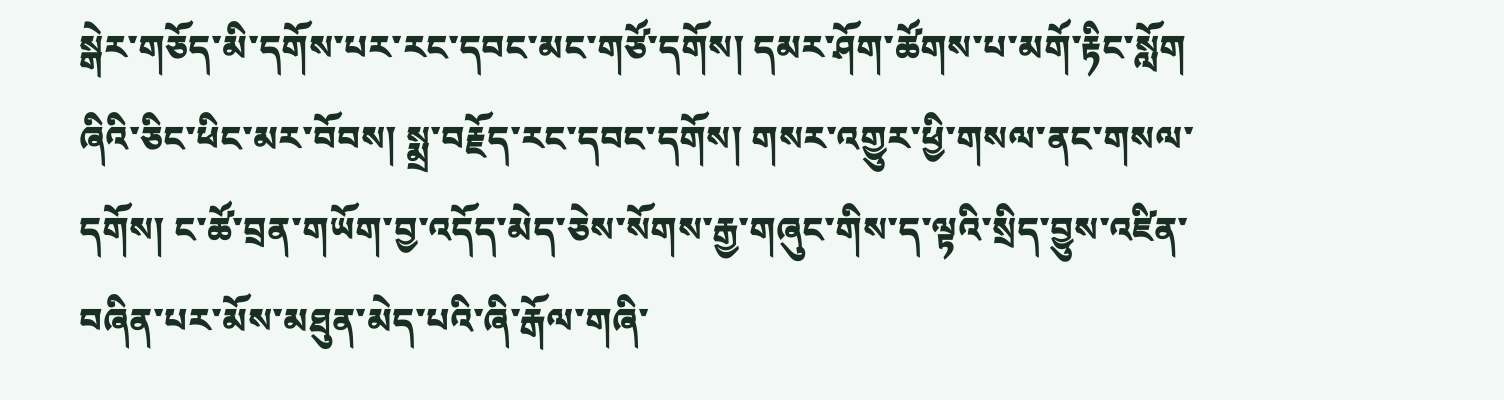སྒེར་གཅོད་མི་དགོས་པར་རང་དབང་མང་གཙོ་དགོས། དམར་ཤོག་ཚོགས་པ་མགོ་རྟིང་སློག ཞིའི་ཅིང་ཕིང་མར་བོབས། སྨྲ་བརྗོད་རང་དབང་དགོས། གསར་འགྱུར་ཕྱི་གསལ་ནང་གསལ་དགོས། ང་ཚོ་བྲན་གཡོག་བྱ་འདོད་མེད་ཅེས་སོགས་རྒྱ་གཞུང་གིས་ད་ལྟའི་སྲིད་བྱུས་འཛིན་བཞིན་པར་མོས་མཐུན་མེད་པའི་ཞི་རྒོལ་གཞི་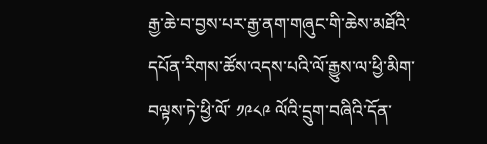རྒྱ་ཆེ་བ་བྱས་པར་རྒྱ་ནག་གཞུང་གི་ཆེས་མཐོའི་དཔོན་རིགས་ཚོས་འདས་པའི་ལོ་རྒྱུས་ལ་ཕྱི་མིག་བལྟས་ཏེ་ཕྱི་ལོ་ ༡༩༨༩ ལོའི་དྲུག་བཞིའི་དོན་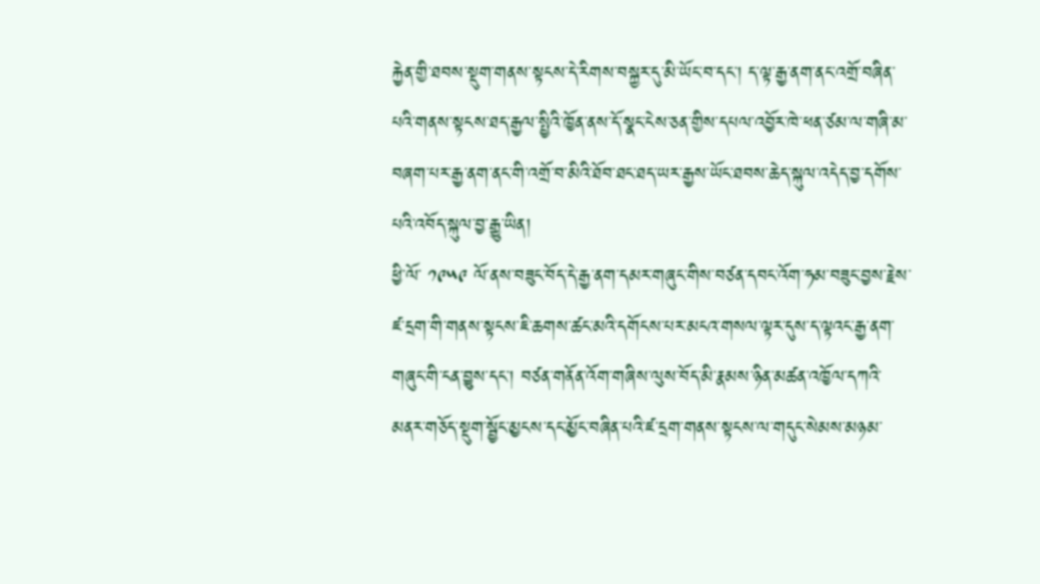རྐྱེན་གྱི་ཐབས་སྡུག་གནས་སྟངས་དེ་རིགས་བསྐྱར་དུ་མི་ཡོང་བ་དང་། ད་ལྟ་རྒྱ་ནག་ནང་འགྲོ་བཞིན་པའི་གནས་སྟངས་ཐད་རྒྱལ་སྤྱིའི་ཁྱོན་ནས་དོ་སྣང་ངེས་ཅན་གྱིས་དཔལ་འབྱོར་ཁེ་ཕན་ཙམ་ལ་གཞི་མ་བཞག་པར་རྒྱ་ནག་ནང་གི་འགྲོ་བ་མིའི་ཐོབ་ཐང་ཐད་ཡར་རྒྱས་ཡོང་ཐབས་ཆེད་སྐུལ་འདེད་བྱ་དགོས་པའི་འབོད་སྐུལ་བྱ་རྒྱུ་ཡིན།
ཕྱི་ལོ་ ༡༩༥༩ ལོ་ནས་བཟུང་བོད་དེ་རྒྱ་ནག་དམར་གཞུང་གིས་བཙན་དབང་འོག་ཧམ་བཟུང་བྱས་རྗེས་ཛ་དྲག་གི་གནས་སྟངས་ཇི་ཆགས་ཚང་མའི་དགོངས་པར་མངའ་གསལ་ལྟར་དུས་ད་ལྟའང་རྒྱ་ནག་གཞུང་གི་ངན་བྱུས་དང་། བཙན་གནོན་འོག་གཞིས་ལུས་བོད་མི་རྣམས་ཉིན་མཚན་འཁྱོལ་དཀའི་མནར་གཅོད་སྡུག་སྦྱོང་མྱངས་དང་མྱོང་བཞིན་པའི་ཛ་དྲག་གནས་སྟངས་ལ་གདུང་སེམས་མཉམ་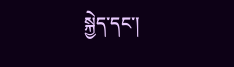སྐྱེད་དང་།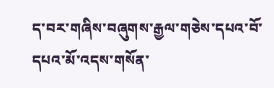ད་བར་གཞིས་བཞུགས་རྒྱལ་གཅེས་དཔའ་བོ་དཔའ་མོ་འདས་གསོན་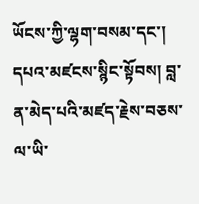ཡོངས་ཀྱི་ལྷག་བསམ་དང་། དཔའ་མཛངས་སྙིང་སྟོབས། བླ་ན་མེད་པའི་མཛད་རྗེས་བཅས་ལ་ཡི་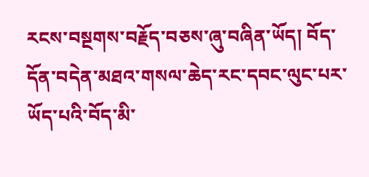རངས་བསྔགས་བརྗོད་བཅས་ཞུ་བཞིན་ཡོད། བོད་དོན་བདེན་མཐའ་གསལ་ཆེད་རང་དབང་ལུང་པར་ཡོད་པའི་བོད་མི་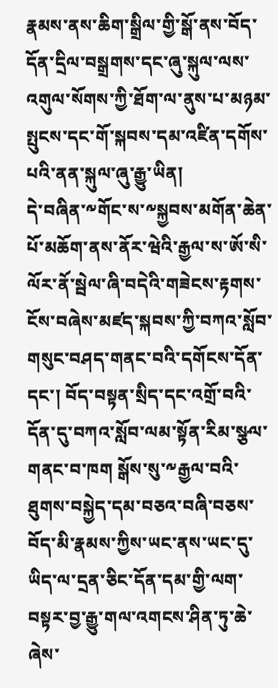རྣམས་ནས་ཆིག་སྒྲིལ་གྱི་སྒོ་ནས་བོད་དོན་དྲིལ་བསྒྲགས་དང་ཞུ་སྐུལ་ལས་འགུལ་སོགས་ཀྱི་ཐོག་ལ་ནུས་པ་མཉམ་སྤུངས་དང་གོ་སྐབས་དམ་འཛིན་དགོས་པའི་ནན་སྐུལ་ཞུ་རྒྱུ་ཡིན།
དེ་བཞིན་༸གོང་ས་༸སྐྱབས་མགོན་ཆེན་པོ་མཆོག་ནས་ནོར་ཝེའི་རྒྱལ་ས་ཨོ་སི་ལོར་ནོ་སྦེལ་ཞི་བདེའི་གཟེངས་རྟགས་ངོས་བཞེས་མཛད་སྐབས་ཀྱི་བཀའ་སློབ་གསུང་བཤད་གནང་བའི་དགོངས་དོན་དང་། བོད་བསྟན་སྲིད་དང་འགྲོ་བའི་དོན་དུ་བཀའ་སློབ་ལམ་སྟོན་རིམ་སྩལ་གནང་བ་ཁག སྒོས་སུ་༸རྒྱལ་བའི་ཐུགས་བསྐྱེད་དམ་བཅའ་བཞི་བཅས་བོད་མི་རྣམས་ཀྱིས་ཡང་ནས་ཡང་དུ་ཡིད་ལ་དྲན་ཅིང་དོན་དམ་གྱི་ལག་བསྟར་བྱ་རྒྱུ་གལ་འགངས་ཤིན་ཏུ་ཆེ་ཞེས་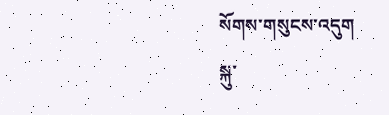སོགས་གསུངས་འདུག
སྐུ་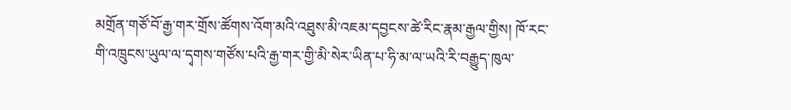མགྲོན་གཙོ་བོ་རྒྱ་གར་གྲོས་ཚོགས་འོག་མའི་འཐུས་མི་འཇམ་དབྱངས་ཚེ་རིང་རྣམ་རྒྱལ་གྱིས། ཁོ་རང་གི་འཁྲུངས་ཡུལ་ལ་དྭགས་གཙོས་པའི་རྒྱ་གར་གྱི་མི་སེར་ཡིན་པ་ཧི་མ་ལ་ཡའི་རི་བརྒྱུད་ཁུལ་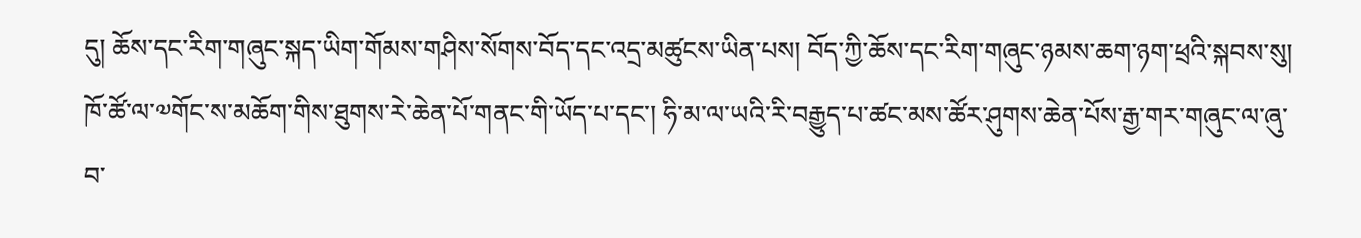དུ། ཆོས་དང་རིག་གཞུང་སྐད་ཡིག་གོམས་གཤིས་སོགས་བོད་དང་འདྲ་མཚུངས་ཡིན་པས། བོད་ཀྱི་ཆོས་དང་རིག་གཞུང་ཉམས་ཆག་ཉག་ཕྲའི་སྐབས་སུ། ཁོ་ཚོ་ལ་༧གོང་ས་མཆོག་གིས་ཐུགས་རེ་ཆེན་པོ་གནང་གི་ཡོད་པ་དང་། ཧི་མ་ལ་ཡའི་རི་བརྒྱུད་པ་ཚང་མས་ཚོར་ཤུགས་ཆེན་པོས་རྒྱ་གར་གཞུང་ལ་ཞུ་བ་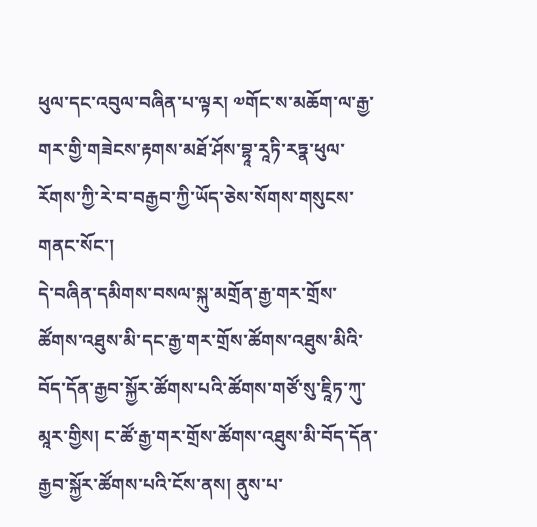ཕུལ་དང་འབུལ་བཞིན་པ་ལྟར། ༧གོང་ས་མཆོག་ལ་རྒྱ་གར་གྱི་གཟེངས་རྟགས་མཐོ་ཤོས་བྷཱ་རཱཏི་རཏྣ་ཕུལ་རོགས་ཀྱི་རེ་བ་བརྒྱབ་ཀྱི་ཡོད་ཅེས་སོགས་གསུངས་གནང་སོང་།
དེ་བཞིན་དམིགས་བསལ་སྐུ་མགྲོན་རྒྱ་གར་གྲོས་ཚོགས་འཐུས་མི་དང་རྒྱ་གར་གྲོས་ཚོགས་འཐུས་མིའི་བོད་དོན་རྒྱབ་སྐྱོར་ཚོགས་པའི་ཚོགས་གཙོ་སུ་ཇཱིཏ་ཀུ་མཱར་གྱིས། ང་ཚོ་རྒྱ་གར་གྲོས་ཚོགས་འཐུས་མི་བོད་དོན་རྒྱབ་སྐྱོར་ཚོགས་པའི་ངོས་ནས། ནུས་པ་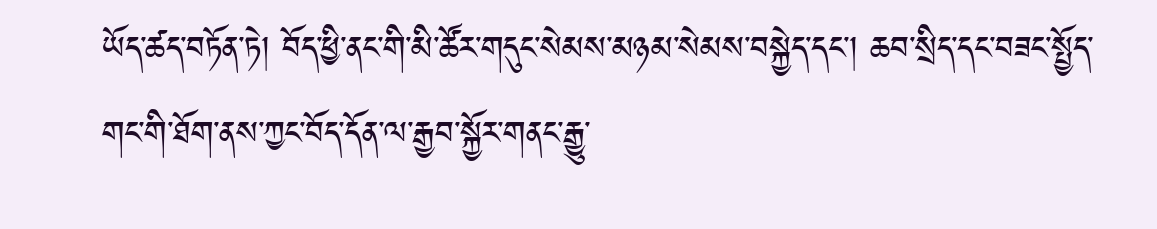ཡོད་ཚད་བཏོན་ཏེ། བོད་ཕྱི་ནང་གི་མི་ཚོར་གདུང་སེམས་མཉམ་སེམས་བསྐྱེད་དང་། ཆབ་སྲིད་དང་བཟང་སྤྱོད་གང་གི་ཐོག་ནས་ཀྱང་བོད་དོན་ལ་རྒྱབ་སྐྱོར་གནང་རྒྱུ་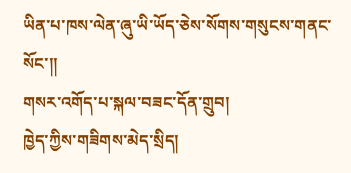ཡིན་པ་ཁས་ལེན་ཞུ་ཡི་ཡོད་ཅེས་སོགས་གསུངས་གནང་སོང་།།
གསར་འགོད་པ་སྐལ་བཟང་དོན་གྲུབ།
ཁྱེད་ཀྱིས་གཟིགས་མེད་སྲིད།